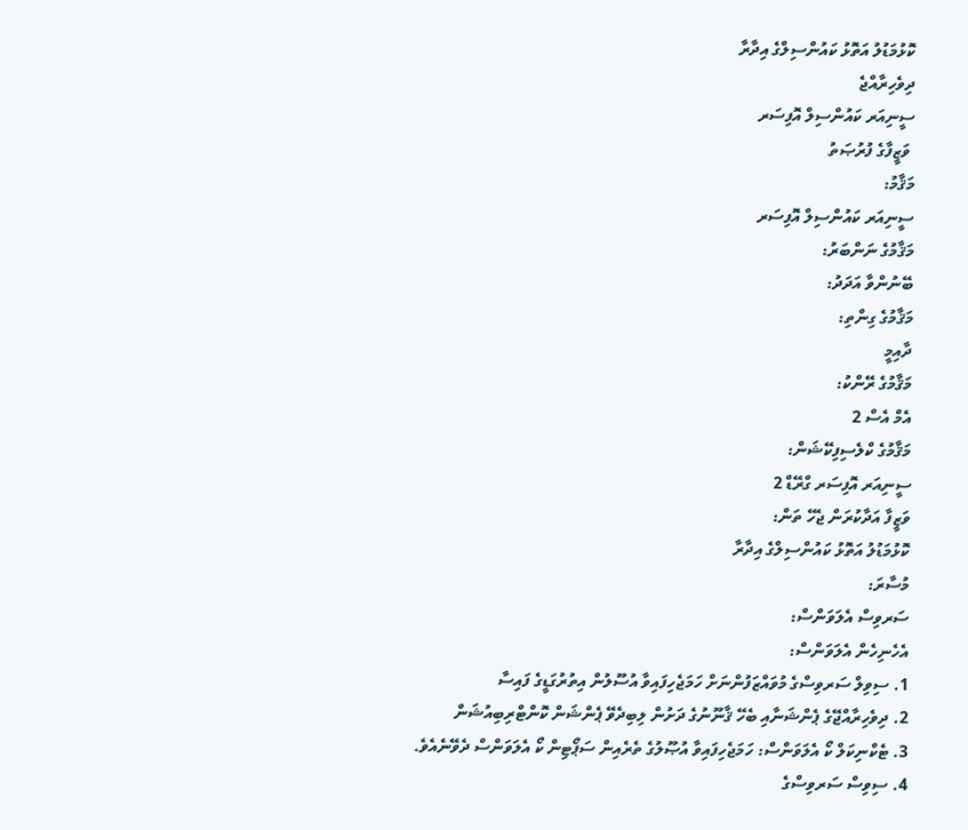ކޮޅުމަޑުލު އަތޮޅު ކައުންސިލްގެ އިދާރާ
ދިވެހިރާއްޖެ
ސީނިއަރ ކައުންސިލް އޮފިސަރ
 ވަޒީފާގެ ފުރުޞަތު
މަޤާމު:
ސީނިއަރ ކައުންސިލް އޮފިސަރ
މަޤާމުގެ ނަންބަރު:
ބޭނުންވާ އަދަދު:
މަޤާމުގެ ގިންތި:
ދާއިމީ
މަޤާމުގެ ރޭންކު:
އެމް އެސް 2
މަޤާމުގެ ކްލެސިފިކޭޝަން:
ސީނިއަރ އޮފިސަރ ގްރޭޑް 2
ވަޒީފާ އަދާކުރަން ޖެހޭ ތަން:
ކޮޅުމަޑުލު އަތޮޅު ކައުންސިލްގެ އިދާރާ
މުސާރަ:
ސަރވިސް އެލަވަންސް:
އެހެނިހެން އެލަވަންސް:
1. ސިވިލް ސަރވިސްގެ މުވައްޒަފުންނަށް ހަމަޖެހިފައިވާ އުސޫލުން އިތުރުގަޑީގެ ފައިސާ
2. ދިވެހިރާއްޖޭގެ ޕެންޝަނާއި ބެހޭ ޤާނޫނުގެ ދަށުން ލިބިދެވޭ ޕެންޝަން ކޮންޓްރިބިއުޝަން
3. ޓެކްނިކަލް ކޯ އެލަވަންސް: ހަމަޖެހިފައިވާ އުޞޫލުގެ ތެރެއިން ސަޕޯޓިން ކޯ އެލަވަންސް ދެވޭނެއެވެ.
4. ސިވިސް ސަރވިސްގެ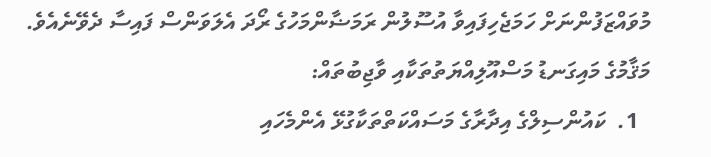މުވައްޒަފުންނަށް ހަމަޖެހިފައިވާ އުސޫލުން ރަމަޟާންމަހުގެ ރޯދަ އެލަވަންސް ފައިސާ ދެވޭނެއެވެ.
މަޤާމުގެ މައިގަނޑު މަސްއޫލިއްޔަތުތަކާއި ވާޖިބުތައް:
  1.  ކައުންސިލްގެ އިދާރާގެ މަސައްކަތްތަކާގުޅޭ އެންމެހައި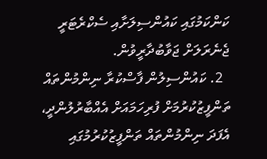ކަންކަމުގައި ކައުންސިލަށާއި ސެކްރެޓަރީ ޖެނެރަލަށް ޖަވާބުދާރީވުން.
  2. ކައުންސިލުން ފާސްކުރާ ނިންމުންތައް ތަންފީޒުކުރުމަށް ފުރިހަމައަށް އެއްބާރުލުންދީ، އެފަދަ ނިންމުންތައް ތަންފީޒުކުރުމުގައި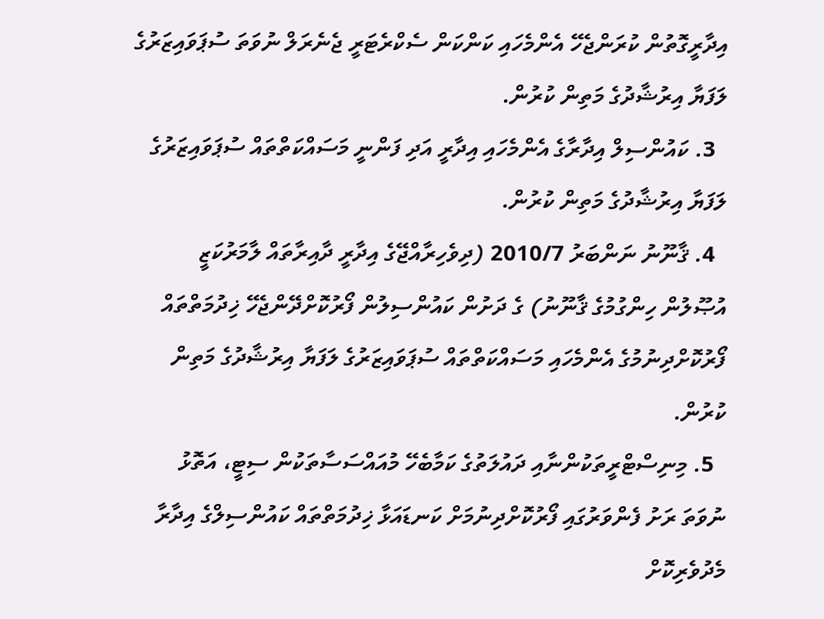އިދާރީގޮތުން ކުރަންޖެހޭ އެންމެހައި ކަންކަން ސެކްރެޓަރީ ޖެނެރަލް ނުވަތަ ސުޕަވައިޒަރުގެ ލަފަޔާ އިރުޝާދުގެ މަތިން ކުރުން.
  3. ކައުންސިލް އިދާރާގެ އެންމެހައި އިދާރީ އަދި ފަންނީ މަސައްކަތްތައް ސުޕަވައިޒަރުގެ ލަފަޔާ އިރުޝާދުގެ މަތިން ކުރުން.
  4. ޤާނޫނު ނަންބަރު 2010/7 (ދިވެހިރާއްޖޭގެ އިދާރީ ދާއިރާތައް ލާމަރުކަޒީ އުޞޫލުން ހިންގުމުގެ ޤާނޫނު) ގެ ދަށުން ކައުންސިލުން ފޯރުކޮށްދޭންޖެހޭ ޚިދުމަތްތައް ފޯރުކޮށްދިނުމުގެ އެންމެހައި މަސައްކަތްތައް ސުޕަވައިޒަރުގެ ލަފަޔާ އިރުޝާދުގެ މަތިން ކުރުން.
  5. މިނިސްޓްރީތަކުންނާއި ދައުލަތުގެ ކަމާބެހޭ މުއައްސަސާތަކުން ސިޓީ، އަތޮޅު ނުވަތަ ރަށު ފެންވަރުގައި ފޯރުކޮށްދިނުމަށް ކަނޑައަޅާ ޚިދުމަތްތައް ކައުންސިލްގެ އިދާރާ މެދުވެރިކޮށް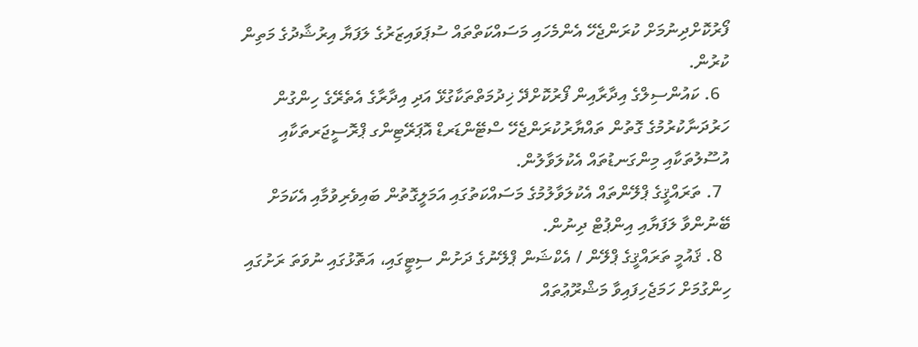ފޯރުކޮށްދިނުމަށް ކުރަންޖެހޭ އެންމެހައި މަސައްކަތްތައް ސުޕަވައިޒަރުގެ ލަފަޔާ އިރުޝާދުގެ މަތިން ކުރުން.
  6. ކައުންސިލްގެ އިދާރާއިން ފޯރުކޮށްދޭ ޚިދުމަތްތަކާގުޅޭ އަދި އިދާރާގެ އެތެރޭގެ ހިންގުން ހަރުދަނާކުރުމުގެ ގޮތުން ތައްޔާރުކުރަންޖެހޭ ސްޓޭންޑަރޑް އޮޕަރޭޓިންގ ޕްރޮސީޖަރތަކާއި އުސޫލުތަކާއި މިންގަނޑުތައް އެކުލަވާލުން.
  7. ތަރައްޤީގެ ޕްލޭންތައް އެކުލަވާލުމުގެ މަސައްކަތުގައި އަމަލީގޮތުން ބައިވެރިވުމާއި އެކަމަށް ބޭނުންވާ ލަފަޔާއި އިންޕުޓް ދިނުން.
  8. ޤައުމީ ތަރައްޤީގެ ޕްލޭން / އެކްޝަން ޕްލޭނުގެ ދަށުން ސިޓީގައި، އަތޮޅުގައި ނުވަތަ ރަށުގައި ހިންގުމަށް ހަމަޖެހިފައިވާ މަޝްރޫޢުތައް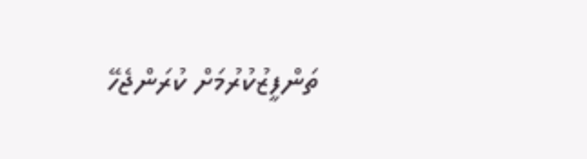ތަންފީޒުކުރުމަށް ކުރަންޖެހޭ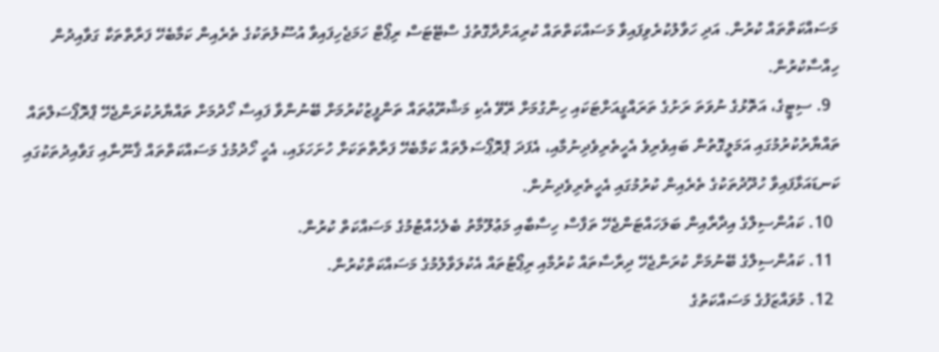މަސައްކަތްތައް ކުރުން. އަދި ހަވާލުކުރެވިފައިވާ މަސައްކަތްތައް ކުރިއަށްދާގޮތުގެ ސްޓޭޓަސް ރިޕޯޓް ހަމަޖެހިފައިވާ އުސޫލުތަކުގެ ތެރެއިން ކަމާބެހޭ ފަރާތްތަކާ ގަވާއިދުން ހިއްސާކުރުން.
  9. ސިޓީގެ، އަތޮޅުގެ ނުވަތަ ރަށުގެ ތަރައްގީއަށްޓަކައި ހިންގުމަށް ރޭވޭ އެކި މަޝްރޫޢުތައް ތަންފީޒުކުރުމަށް ބޭނުންވާ ފައިސާ ހޯދުމަށް ތައްޔާރުކުރަންޖެހޭ ޕްރޮޕޯސަލްތައް ތައްޔާރުކުރުމުގައި އަމަލީގޮތުން ބައިވެރިވެ އެހީތެރިވެދިނުމާއި، އެފަދަ ޕްރޮޕޯސަލްތައް ކަމާބެހޭ ފަރާތްތަކަށް ހުށަހަޅައި، އެހީ ހޯދުމުގެ މަސައްކަތްތައް ޤާނޫނާއި ގަވާއިދުތަކުގައި ކަނޑައަޅާފައިވާ ހުދޫދުތަކުގެ ތެރެއިން ކުރުމުގައި އެހީތެރިވެދިނުން.
  10. ކައުންސިލްގެ އިދާރާއިން ބަލަހައްޓަންޖެހޭ ތަފާސް ހިސާބާއި މަޢުލޫމާތު ބެލެހެއްޓުމުގެ މަސައްކަތް ކުރުން.
  11. ކައުންސިލްގެ ބޭނުމަށް ކުރަންޖެހޭ ދިރާސާތައް ކުރުމާއި ރިޕޯޓުތައް އެކުލަވާލުމުގެ މަސައްކަތްކުރުން.
  12. މުވައްޒަފުގެ މަސައްކަތުގެ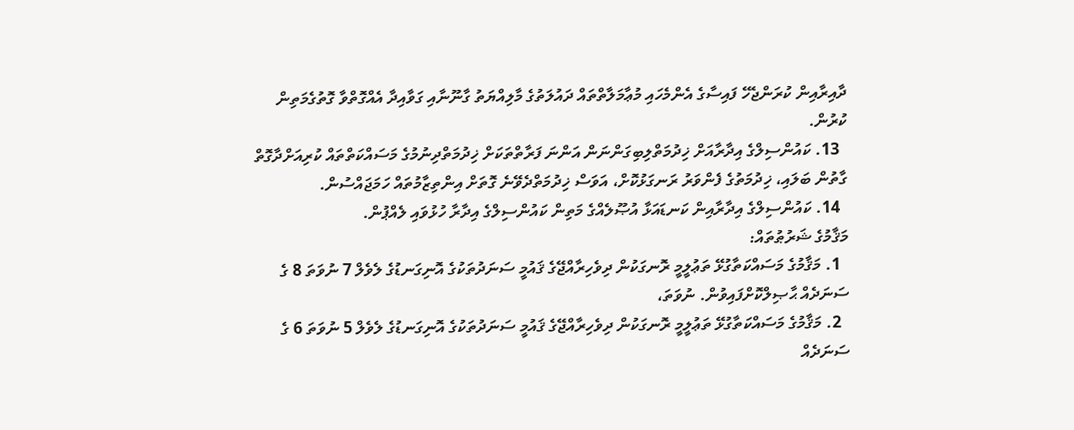ދާއިރާއިން ކުރަންޖެހޭ ފައިސާގެ އެންމެހައި މުޢާމަލާތްތައް ދައުލަތުގެ މާލިއްޔަތު ގާނޫނާއި ގަވާއިދާ އެއްގޮތްވާ ގޮތުގެމަތިން ކުރުން.
  13. ކައުންސިލްގެ އިދާރާއަށް ޚިދުމަތްލިބިގަންނަން އަންނަ ފަރާތްތަކަށް ޚިދުމަތްދިނުމުގެ މަސައްކަތްތައް ކުރިއަށްދާގޮތް ގާތުން ބަލައި، ޚިދުމަތުގެ ފެންވަރު ރަނގަޅުކޮށް، އަވަސް ޚިދުމަތްދެވޭނެ ގޮތަށް އިންތިޒާމުތައް ހަމަޖައްސުން.
  14. ކައުންސިލްގެ އިދާރާއިން ކަނޑައަޅާ އުޞޫލެއްގެ މަތިން ކައުންސިލްގެ އިދާރާ ހުޅުވައި ލެއްޕުން.
މަޤާމުގެ ޝަރުޠުތައް:
  1. މަޤާމުގެ މަސައްކަތާގުޅޭ ތަޢުލީމީ ރޮނގަކުން ދިވެހިރާއްޖޭގެ ޤައުމީ ސަނަދުތަކުގެ އޮނިގަނޑުގެ ލެވެލް 7 ނުވަތަ 8 ގެ ސަނަދެއް ޙާޞިލްކޮށްފައިވުން. ނުވަތަ،
  2. މަޤާމުގެ މަސައްކަތާގުޅޭ ތަޢުލީމީ ރޮނގަކުން ދިވެހިރާއްޖޭގެ ޤައުމީ ސަނަދުތަކުގެ އޮނިގަނޑުގެ ލެވެލް 5 ނުވަތަ 6 ގެ ސަނަދެއް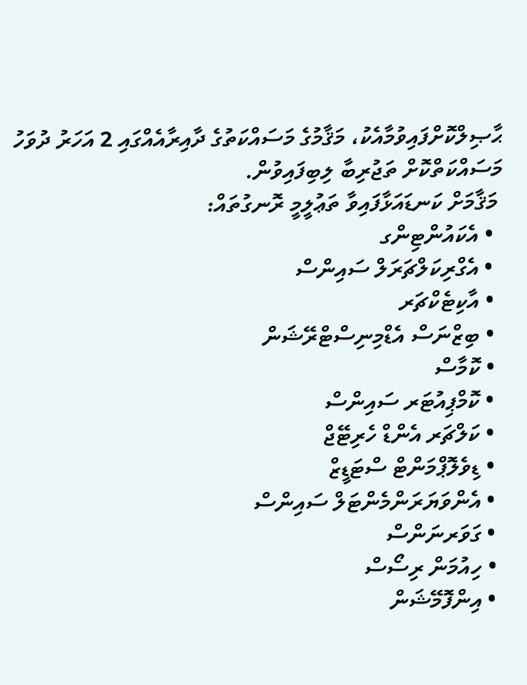ޙާޞިލްކޮށްފައިވުމާއެކު، މަޤާމުގެ މަސައްކަތުގެ ދާއިރާއެއްގައި 2 އަހަރު ދުވަހު މަސައްކަތްކޮށް ތަޖުރިބާ ލިބިފައިވުން.
 މަޤާމަށް ކަނޑައަޅާފައިވާ ތަޢުލީމީ ރޮނގުތައް:
  • އެކައުންޓިންގ
  • އެގްރިކަލްޗަރަލް ސައިންސް
  • އާކިޓެކްޗަރ
  • ބިޒްނަސް އެޑްމިނިސްޓްރޭޝަން
  • ކޮމާސް
  • ކޮމްޕިއުޓަރ ސައިންސް
  • ކަލްޗަރ އެންޑް ހެރިޓޭޖް
  • ޑިވެލޮޕްމަންޓް ސްޓަޑީޒް
  • އެންވަޔަރަންމެންޓަލް ސައިންސް
  • ގަވަރނަންސް
  • ހިއުމަން ރިސޯސް
  • އިންފޮމޭޝަން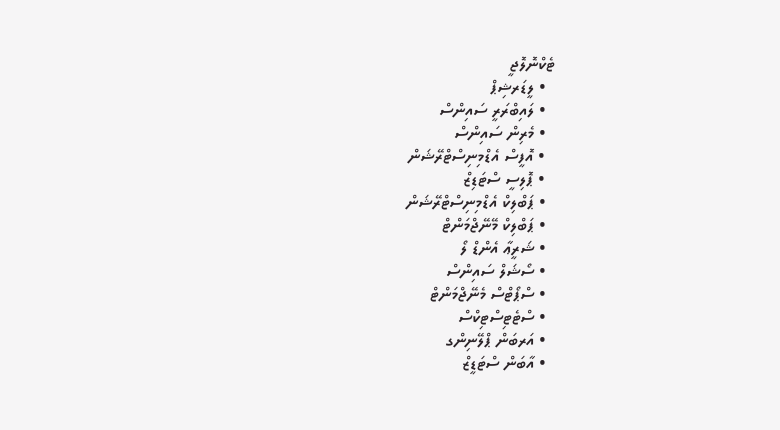ޓެކްނޮލޮޖީ
  • ލީޑަރޝިޕް
  • ލައިބްރަރީ ސައިންސް
  • މެރިން ސައިންސް
  • އޮފީސް އެޑްމިނިސްޓްރޭޝަން
  • ޕޮލިސީ ސްޓަޑިޒް
  • ޕަބްލިކް އެޑްމިނިސްޓްރޭޝަން
  • ޕަބްލިކް މޭނޭޖްމަންޓް
  • ޝަރީޢާ އެންޑް ލޯ
  • ސޯޝަލް ސައިންސް
  • ސްޕޯޓްސް މެނޭޖްމަންޓް
  • ސްޓެޓިސްޓިކްސް
  • އަރބަން ޕްލޭނިންގ
  • އާބަން ސްޓަޑީޒް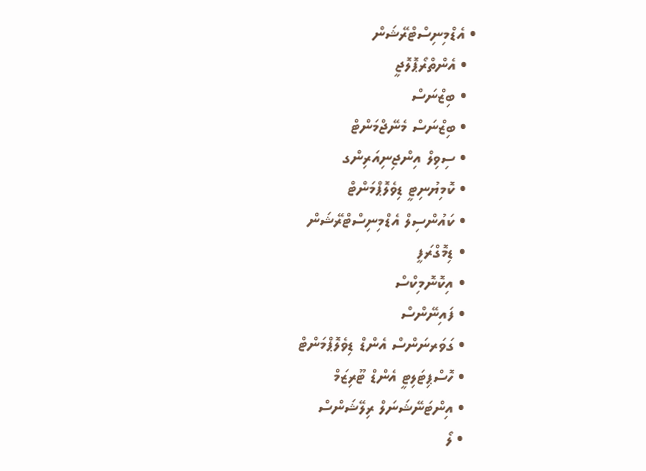• އެޑްމިނިސްޓްރޭޝަން
  • އެންތްރޯޕޮލޮޖީ
  • ބިޒްނަސް
  • ބިޒްނަސް މެނޭޖްމަންޓް
  • ސިވިލް އިންޖިނިއަރިންގ
  • ކޮމިޔުނިޓީ ޑިވެލޮޕްމަންޓް
  • ކައުންސިލް އެޑްމިނިސްޓްރޭޝަން
  • ޑިމޮގްރަފީ
  • އިކޮނޮމިކްސް
  • ފައިނޭންސް
  • ގަވަރނަންސް އެންޑް ޑިވެލޮޕްމަންޓް
  • ހޮސްޕިޓަލިޓީ އެންޑް ޓޫރިޒަމް
  • އިންޓަނޭޝަނަލް ރިލޭޝަންސް
  • ލޯ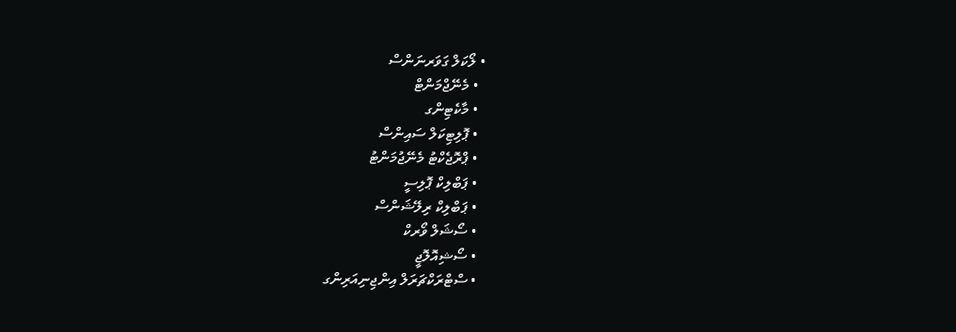• ލޯކަލް ގަވަރނަންސް
  • މެނޭޖްމަންޓް
  • މާކެޓިންގ
  • ޕޮލިޓިކަލް ސައިންސް
  • ޕްރޮޖެކްޓު މެނޭޖުމަންޓު
  • ޕަބްލިކް ޕޮލިސީ
  • ޕަބްލިކް ރިލޭޝަންސް
  • ސޯޝަލް ވޯރކް
  • ސޯޝިއޮލޮޖީ
  • ސްޓްރަކްޗަރަލް އިންޖިނިއަރިންގ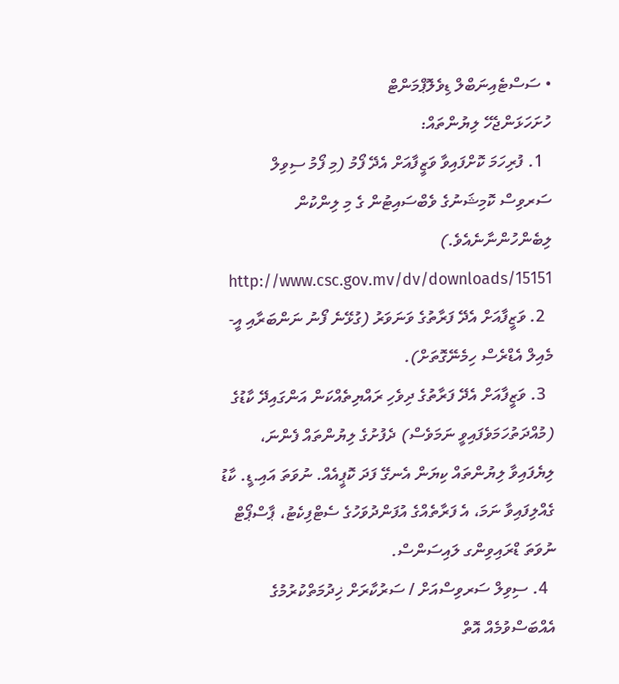• ސަސްޓެއިނަބްލް ޑިވެލޮޕްމަންޓް
ހުށަހަޅަންޖެހޭ ލިޔުންތައް:
  1. ފުރިހަމަ ކޮށްފައިވާ ވަޒީފާއަށް އެދޭ ފޯމު (މި ފޯމު ސިވިލް ސަރވިސް ކޮމިޝަނުގެ ވެބްސައިޓުން ގެ މި ލިންކުން ލިބެންހުންނާނެއެވެ.) http://www.csc.gov.mv/dv/downloads/15151
  2. ވަޒީފާއަށް އެދޭ ފަރާތުގެ ވަނަވަރު (ގުޅޭނެ ފޯނު ނަންބަރާއި އީ-މެއިލް އެޑްރެސް ހިމެނޭގޮތަށް).
  3. ވަޒީފާއަށް އެދޭ ފަރާތުގެ ދިވެހި ރައްޔިތެއްކަން އަންގައިދޭ ކާޑުގެ (މުއްދަތުހަމަވެފައިވީ ނަމަވެސް) ދެފުށުގެ ލިޔުންތައް ފެންނަ، ލިޔެފައިވާ ލިޔުންތައް ކިޔަން އެނގޭ ފަދަ ކޮޕީއެއް. ނުވަތަ އައި.ޑީ. ކާޑު ގެއްލިފައިވާ ނަމަ، އެ ފަރާތެއްގެ އުފަންދުވަހުގެ ސެޓްފިކެޓު، ޕާސްޕޯޓް ނުވަތަ ޑްރައިވިންގ ލައިސަންސް.
  4. ސިވިލް ސަރވިސްއަށް / ސަރުކާރަށް ޚިދުމަތްކުރުމުގެ އެއްބަސްވުމެއް އޮތް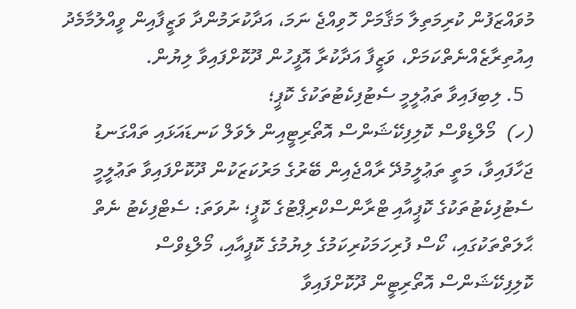މުވައްޒަފުން ކުރިމަތިލާ މަޤާމަށް ހޮވިއްޖެ ނަމަ، އަދާކުރަމުންދާ ވަޒީފާއިން ވީއްލުމާމެދު އިއުތިރާޒެއްނެތްކަމަށް، ވަޒީފާ އަދާކުރާ އޮފީހުން ދޫކޮށްފައިވާ ލިޔުން.
  5. ލިބިފައިވާ ތަޢުލީމީ ސެޓުފިކެޓުތަކުގެ ކޮޕީ؛
(ހ)  މޯލްޑިވްސް ކޮލިފިކޭޝަންސް އޮތޯރިޓީއިން ލެވަލް ކަނޑައަޅައި ތައްގަނޑު ޖަހާފައިވާ، މަތީ ތަޢުލީމުދޭ ރާއްޖެއިން ބޭރުގެ މަރުކަޒަކުން ދޫކޮށްފައިވާ ތަޢުލީމީ ސެޓުފިކެޓުތަކުގެ ކޮޕީއާއި ޓްރާންސްކްރިޕްޓުގެ ކޮޕީ؛ ނުވަތަ: ސެޓްފިކެޓު ނެތް ޙާލަތްތަކުގައި، ކޯސް ފުރިހަމަކުރިކަމުގެ ލިޔުމުގެ ކޮޕީއާއި، މޯލްޑިވްސް ކޮލިފިކޭޝަންސް އޮތޯރިޓީން ދޫކޮށްފައިވާ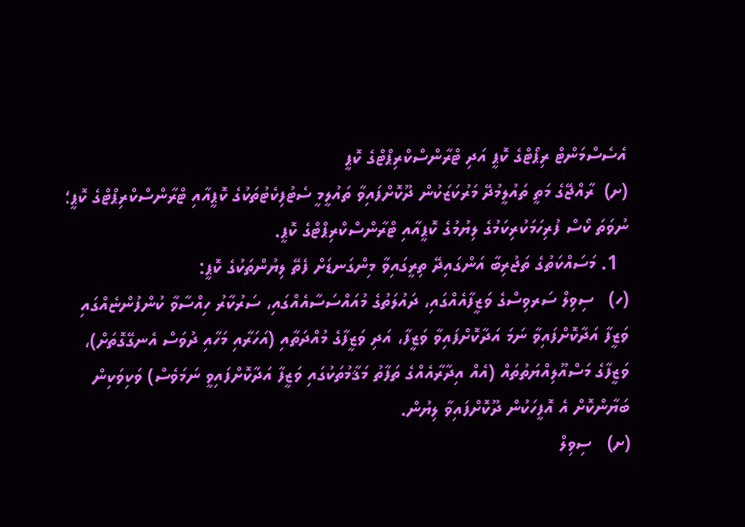އެސެސްމަންޓް ރިޕޯޓްގެ ކޮޕީ އަދި ޓްރާންސްކްރިޕްޓްގެ ކޮޕީ
(ށ)  ރާއްޖޭގެ މަތީ ތައުލީމުދޭ މަރުކަޒަކުން ދޫކޮށްފައިވާ ތައުލީމީ ސެޓުފިކެޓުތަކުގެ ކޮޕީއާއި ޓްރާންސްކްރިޕްޓްގެ ކޮޕީ؛ ނުވަތަ ކޯސް ފުރިހަމަކުރިކަމުގެ ލިޔުމުގެ ކޮޕީއާއި ޓްރާންސްކްރިޕްޓްގެ ކޮޕީ.
  1. މަސައްކަތުގެ ތަޖުރިބާ އަންގައިދޭ ތިރީގައިވާ މިންގަނޑަށް ފެތޭ ލިޔުންތަކުގެ ކޮޕީ:
(ހ)   ސިވިލް ސަރވިސްގެ ވަޒީފާއެއްގައި، ދައުލަތުގެ މުއައްސަސާއެއްގައި، ސަރުކާރު ހިއްސާވާ ކުންފުންޏެއްގައި ވަޒީފާ އަދާކޮށްފައިވާ ނަމަ އަދާކޮށްފައިވާ ވަޒީފާ، އަދި ވަޒީފާގެ މުއްދަތާއި (އަހަރާއި މަހާއި ދުވަސް އެނގޭގޮތަށް)، ވަޒީފާގެ މަސްއޫލިއްޔަތުތައް (އެއް އިދާރާއެއްގެ ތަފާތު މަޤާމުތަކުގައި ވަޒީފާ އަދާކޮށްފައިވީ ނަމަވެސް) ވަކިވަކިން ބަޔާންކޮށް އެ އޮފީހަކުން ދޫކޮށްފައިވާ ލިޔުން.
(ށ)   ސިވިލް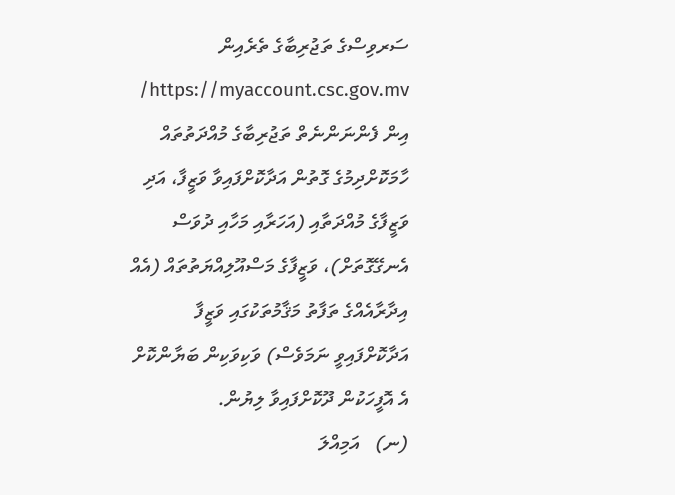ސަރވިސްގެ ތަޖުރިބާގެ ތެރެއިން https://myaccount.csc.gov.mv/ އިން ފެންނަންނެތް ތަޖުރިބާގެ މުއްދަތުތައް ހާމަކޮށްދިމުގެ ގޮތުން އަދާކޮށްފައިވާ ވަޒީފާ، އަދި ވަޒީފާގެ މުއްދަތާއި (އަހަރާއި މަހާއި ދުވަސް އެނގޭގޮތަށް)، ވަޒީފާގެ މަސްއޫލިއްޔަތުތައް (އެއް އިދާރާއެއްގެ ތަފާތު މަޤާމުތަކުގައި ވަޒީފާ އަދާކޮށްފައިވީ ނަމަވެސް) ވަކިވަކިން ބަޔާންކޮށް އެ އޮފީހަކުން ދޫކޮށްފައިވާ ލިޔުން.
(ނ)   އަމިއްލަ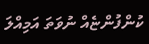ކުންފުންޏެއް ނުވަތަ އަމިއްލަ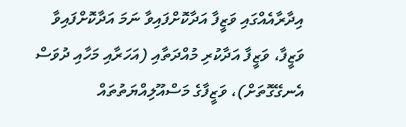އިދާރާއެއްގައި ވަޒީފާ އަދާކޮށްފައިވާ ނަމަ އަދާކޮށްފައިވާ ވަޒީފާ، ވަޒީފާ އަދާކުރި މުއްދަތާއި (އަހަރާއި މަހާއި ދުވަސް އެނގޭގޮތަށް)، ވަޒީފާގެ މަސްއޫލިއްޔަތުތައް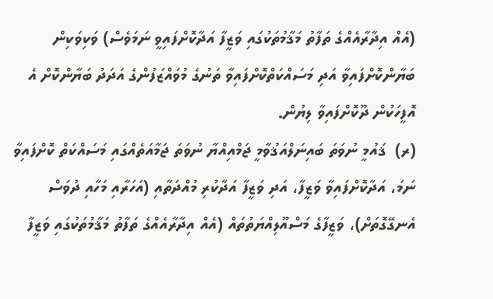(އެއް އިދާރާއެއްގެ ތަފާތު މަޤާމުތަކުގައި ވަޒީފާ އަދާކޮށްފައިވީ ނަމަވެސް) ވަކިވަކިން ބަޔާންކޮށްފައިވާ އަދި މަސައްކަތްކޮށްފައިވާ ތަނުގެ މުވައްޒަފުންގެ އަދަދު ބަޔާންކޮށް އެ އޮފީހަކުން ދޫކޮށްފައިވާ ލިޔުން.
(ރ)  ޤައުމީ ނުވަތަ ބައިނަލްއަޤުވާމީ ޖަމްއިއްޔާ ނުވަތަ ޖަމާއަތެއްގައި މަސައްކަތް ކޮށްފައިވާ ނަމަ، އަދާކޮށްފައިވާ ވަޒީފާ، އަދި ވަޒީފާ އަދާކުރި މުއްދަތާއި (އަހަރާއި މަހާއި ދުވަސް އެނގޭގޮތަށް)، ވަޒީފާގެ މަސްއޫލިއްޔަތުތައް (އެއް އިދާރާއެއްގެ ތަފާތު މަޤާމުތަކުގައި ވަޒީފާ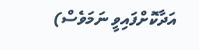އަދާކޮށްފައިވީ ނަމަވެސް)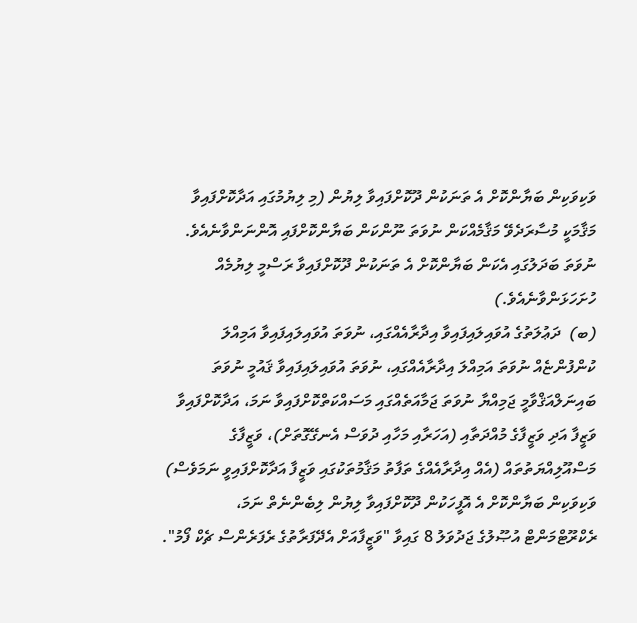ވަކިވަކިން ބަޔާންކޮށް އެ ތަނަކުން ދޫކޮށްފައިވާ ލިޔުން (މި ލިޔުމުގައި އަދާކޮށްފައިވާ މަޤާމަކީ މުސާރަދެވޭ މަޤާމެއްކަން ނުވަތަ ނޫންކަން ބަޔާންކޮށްފައި އޮންނަންވާނެއެވެ. ނުވަތަ ބަދަލުގައި އެކަން ބަޔާންކޮށް އެ ތަނަކުން ދޫކޮށްފައިވާ ރަސްމީ ލިޔުމެއް ހުށަހަޅަންވާނެއެވެ.)
(ބ)  ދަޢުލަތުގެ އުވައިލައިފައިވާ އިދާރާއެއްގައި، ނުވަތަ އުވައިލައިފައިވާ އަމިއްލަ ކުންފުންޏެއް ނުވަތަ އަމިއްލަ އިދާރާއެއްގައި، ނުވަތަ އުވައިލައިފައިވާ ޤައުމީ ނުވަތަ ބައިނަލްއަޤްވާމީ ޖަމިއްޔާ ނުވަތަ ޖަމާއަތެއްގައި މަސައްކަތްކޮށްފައިވާ ނަމަ، އަދާކޮށްފައިވާ ވަޒީފާ އަދި ވަޒީފާގެ މުއްދަތާއި (އަހަރާއި މަހާއި ދުވަސް އެނގޭގޮތަށް)، ވަޒީފާގެ މަސްއޫލިއްޔަތުތައް (އެއް އިދާރާއެއްގެ ތަފާތު މަޤާމުތަކުގައި ވަޒީފާ އަދާކޮށްފައިވީ ނަމަވެސް) ވަކިވަކިން ބަޔާންކޮށް އެ އޮފީހަކުން ދޫކޮށްފައިވާ ލިޔުން ލިބެންނެތް ނަމަ، ރެކްރޫޓްމަންޓް އުޞޫލުގެ ޖަދުވަލު 8 ގައިވާ "ވަޒީފާއަށް އެދޭފަރާތުގެ ރެފަރެންސް ޗެކް ފޯމު".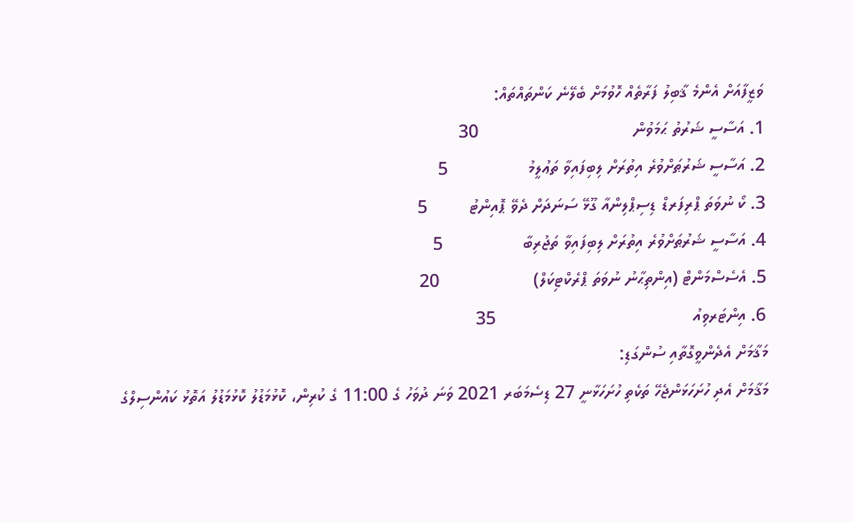ވަޒީފާއަށް އެންމެ ޤާބިލު ފަރާތެއް ހޮވުމަށް ބެލޭނެ ކަންތައްތައް:
1. އަސާސީ ޝަރުތު ޙަމަވުން                                 30
2. އަސާސީ ޝަރުޠަށްވުރެ އިތުރަށް ލިބިފައިވާ ތަޢުލީމު                 5
3. ކޯ ނުވަތަ ޕްރިފަރޑް ޑިސިޕްލިންއާ ގޫޅޭ ސަނަދަށް ދެވޭ ޕޮއިންޓު         5
4. އަސާސީ ޝަރުޠަށްވުރެ އިތުރަށް ލިބިފައިވާ ތަޖުރިބާ                 5
5. އެސެސްމަންޓް (އިންތިޙާނު ނުވަތަ ޕްރެކްޓިކަލް)                    20
6. އިންޓަރވިއު                                          35
މަޤާމަށް އެދެންވީގޮތާއި ސުންގަޑި:
މަޤާމަށް އެދި ހުށަހަޅަންޖެހޭ ތަކެތި ހުށަހަޅާނީ 27 ޑިސެމަބަރ 2021 ވަނަ ދުވަހު ގެ 11:00 ގެ ކުރިން، ކޮޅުމަޑުލު ކޮޅުމަޑުލު އަތޮޅު ކައުންސިލްގެ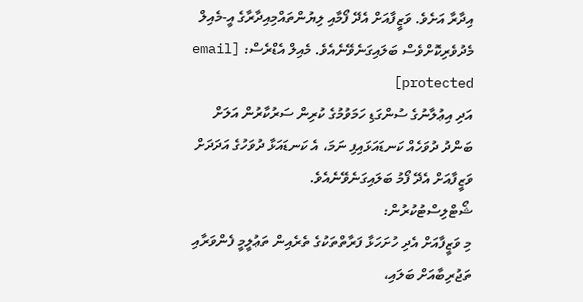އިދާރާ އަށެވެ. ވަޒީފާއަށް އެދޭ ފޯމާއި ލިޔުންތައްމިއިދާރާގެ އީ-މެއިލް މެދުވެރިކޮށްވެސް ބަލައިގަނެވޭނެއެވެ. މެއިލް އެޑްރެސް: [email protected]
އަދި އިޢުލާނުގެ ސުންގަޑި ހަމަވުމުގެ ކުރިން ސަރުކާރުން އަލަށް ބަންދު ދުވަހެއް ކަނޑައަޅައިފި ނަމަ، އެ ކަނޑައަޅާ ދުވަހުގެ އަދަދަށް ވަޒީފާއަށް އެދޭ ފޯމު ބަލައިގަނެވޭނެއެވެ.
ޝޯޓްލިސްޓުކުރުން:
މި ވަޒީފާއަށް އެދި ހުށަހަޅާ ފަރާތްތަކުގެ ތެރެއިން ތަޢުލީމީ ފެންވަރާއި ތަޖުރިބާއަށް ބަލައި،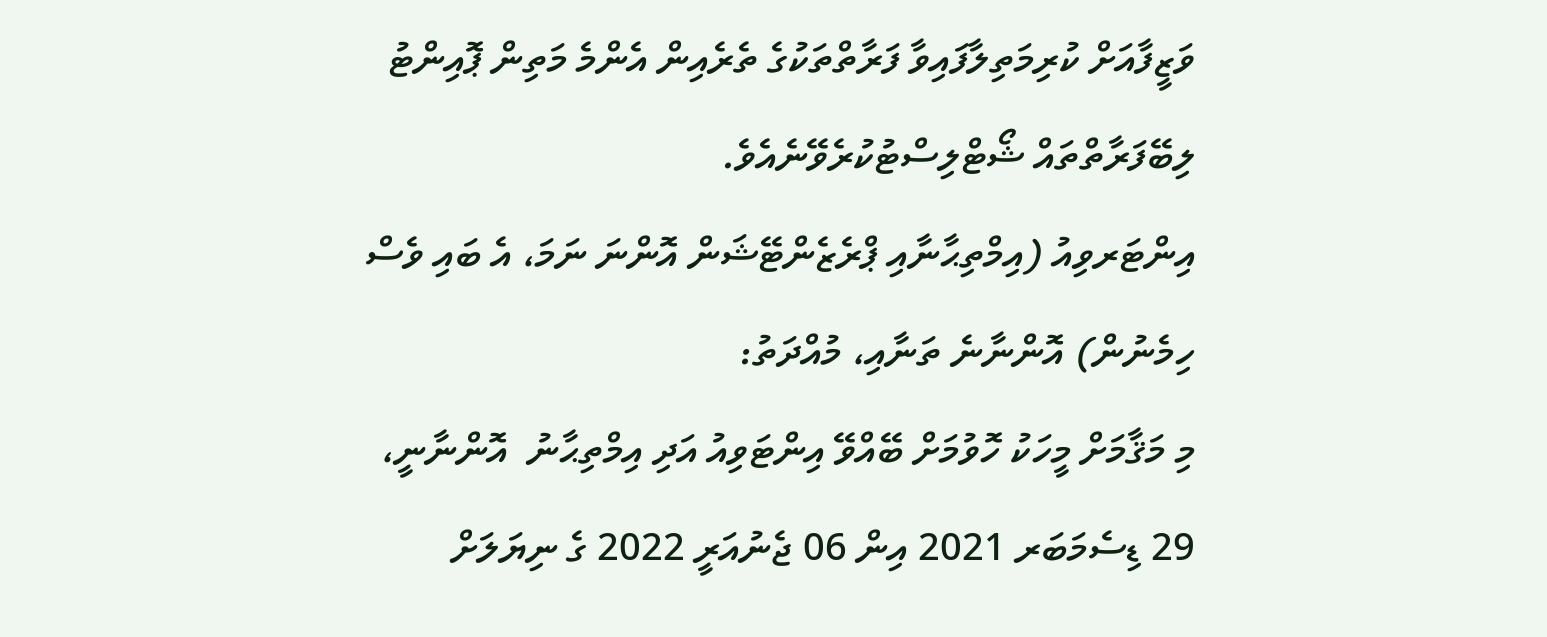ވަޒީފާއަށް ކުރިމަތިލާފައިވާ ފަރާތްތަކުގެ ތެރެއިން އެންމެ މަތިން ޕޮއިންޓު ލިބޭފަރާތްތައް ޝޯޓްލިސްޓުކުރެވޭނެއެވެ.
އިންޓަރވިއު (އިމްތިޙާނާއި ޕްރެޒެންޓޭޝަން އޮންނަ ނަމަ، އެ ބައި ވެސް ހިމެނުން) އޮންނާނެ ތަނާއި، މުއްދަތު:
މި މަޤާމަށް މީހަކު ހޮވުމަށް ބޭއްވޭ އިންޓަވިއު އަދި އިމްތިޙާނު  އޮންނާނީ، 29 ޑިސެމަބަރ 2021 އިން 06 ޖެނުއަރީ 2022 ގެ ނިޔަލަށް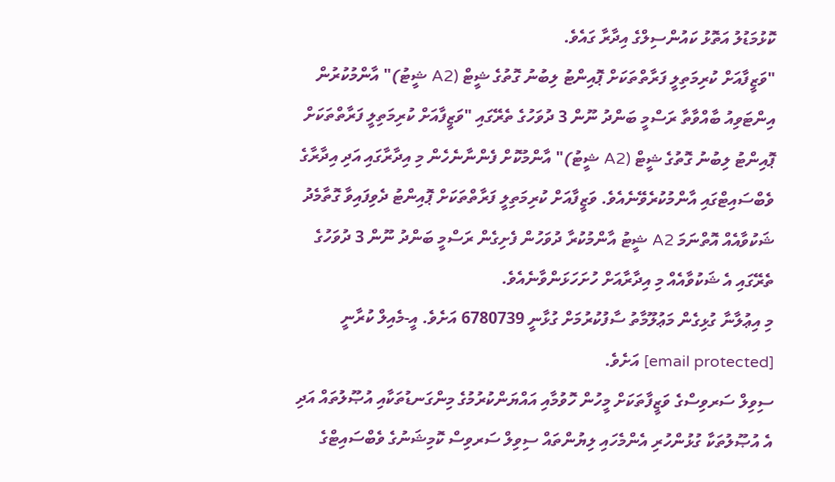ކޮޅުމަޑުލު އަތޮޅު ކައުންސިލްގެ އިދާރާ ގައެވެ.
"ވަޒީފާއަށް ކުރިމަތިލީ ފަރާތްތަކަށް ޕޮއިންޓު ލިބުނު ގޮތުގެ ޝީޓް (A2 ޝީޓު)" އާންމުކުރުން
އިންޓަވިއު ބާއްވާތާ ރަސްމީ ބަންދު ނޫން 3 ދުވަހުގެ ތެރޭގައި "ވަޒީފާއަށް ކުރިމަތިލީ ފަރާތްތަކަށް ޕޮއިންޓު ލިބުނު ގޮތުގެ ޝީޓް (A2 ޝީޓު)" އާންމުކޮށް ފެންނާނެހެން މި އިދާރާގައި އަދި އިދާރާގެ ވެބްސައިޓްގައި އާންމުކުރެވޭނެއެވެ. ވަޒީފާއަށް ކުރިމަތިލީ ފަރާތްތަކަށް ޕޮއިންޓު ދެވިފައިވާ ގޮތާމެދު ޝަކުވާއެއް އޮތްނަމަ A2 ޝީޓު އާންމުކުރާ ދުވަހުން ފެށިގެން ރަސްމީ ބަންދު ނޫން 3 ދުވަހުގެ ތެރޭގައި އެ ޝަކުވާއެއް މި އިދާރާއަށް ހުށަހަޅަންވާނެއެވެ.
މި އިޢުލާނާ ގުޅިގެން މަޢުލޫމާތު ސާފުކުރުމަށް ގުޅާނީ 6780739 އަށެވެ. އީ-މެއިލް ކުރާނީ [email protected] އަށެވެ.
ސިވިލް ސަރވިސްގެ ވަޒީފާތަކަށް މީހުން ހޮވުމާއި އައްޔަންކުރުމުގެ މިންގަނޑުތަކާއި އުޞޫލުތައް އަދި އެ އުޞޫލުތަކާ ގުޅުންހުރި އެންމެހައި ލިޔުންތައް ސިވިލް ސަރވިސް ކޮމިޝަނުގެ ވެބްސައިޓްގެ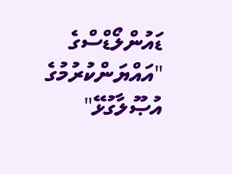ޑައުންލޯޑްސްގެ "އައްޔަންކުރުމުގެ އުޞޫލާގުޅޭ"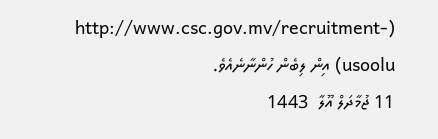(http://www.csc.gov.mv/recruitment-usoolu) އިން ލިބެން ހުންނާނެއެވެ.
11 ޖުމާދަލް އޫލާ  1443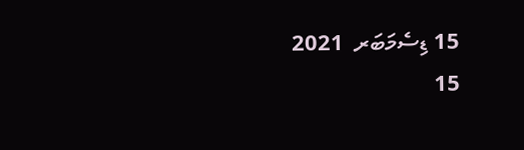15 ޑިސެމަބަރ  2021
15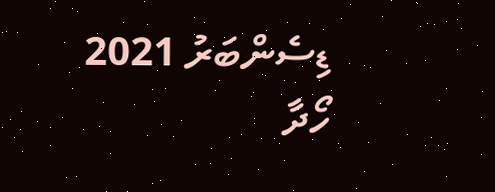ޑިސެންބަރު 2021
ހޯދާ